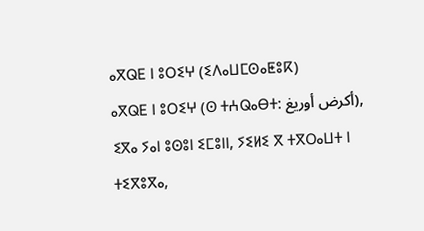ⴰⴳⵕⴹ ⵏ ⵓⵔⵉⵖ (ⵉⴷⴰⵡⵎⵙⴰⵟⵓⴽ)
ⴰⴳⵕⴹ ⵏ ⵓⵔⵉⵖ (ⵙ ⵜⵄⵕⴰⴱⵜ: أكرض أوريغ), ⵉⴳⴰ ⵢⴰⵏ ⵓⵙⵓⵏ ⵉⵎⵓⵏⵏ, ⵢⵉⵍⵉ ⴳ ⵜⴳⵔⴰⵡⵜ ⵏ ⵜⵉⴳⵓⴳⴰ,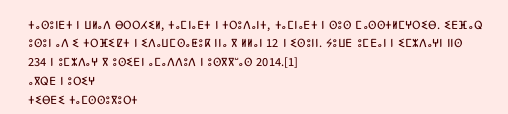ⵜⴰⵙⵓⵏⴹⵜ ⵏ ⵡⵍⴰⴷ ⴱⵔⵔⵃⵉⵍ, ⵜⴰⵎⵏⴰⴹⵜ ⵏ ⵜⵔⵓⴷⴰⵏⵜ, ⵜⴰⵎⵏⴰⴹⵜ ⵏ ⵙⵓⵙ ⵎⴰⵙⵙⵜⵍⵎⵖⵔⵉⴱ. ⵉⴹⴼⴰⵕ ⵓⵙⵓⵏ ⴰⴷ ⵉ ⵜⵔⴼⵉⵇⵜ ⵏ ⵉⴷⴰⵡⵎⵙⴰⵟⵓⴽ ⵏⵏⴰ ⴳ ⵍⵍⴰⵏ 12 ⵏ ⵉⵙⵓⵏⵏ. ⵢⵓⵡⴹ ⵓⵎⴹⴰⵏ ⵏ ⵉⵎⵣⴷⴰⵖⵏ ⵏⵏⵙ 234 ⵏ ⵓⵎⵣⴷⴰⵖ ⴳ ⵓⵙⵉⴹⵏ ⴰⵎⴰⴷⴷⵓⴷ ⵏ ⵓⵙⴳⴳⵯⴰⵙ 2014.[1]
ⴰⴳⵕⴹ ⵏ ⵓⵔⵉⵖ
ⵜⵉⴱⴹⵉ ⵜⴰⵎⵙⵙⵓⴳⵓⵔⵜ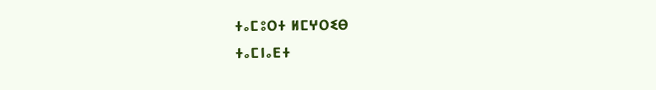ⵜⴰⵎⵓⵔⵜ ⵍⵎⵖⵔⵉⴱ
ⵜⴰⵎⵏⴰⴹⵜ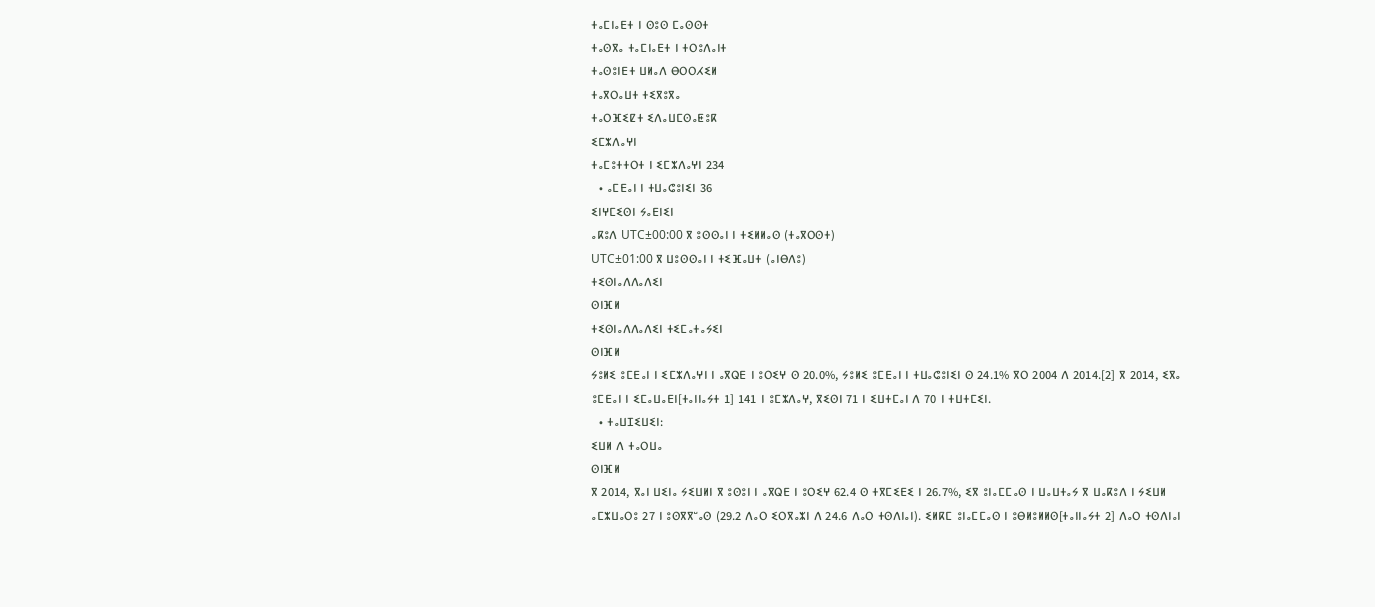ⵜⴰⵎⵏⴰⴹⵜ ⵏ ⵙⵓⵙ ⵎⴰⵙⵙⵜ
ⵜⴰⵙⴳⴰ ⵜⴰⵎⵏⴰⴹⵜ ⵏ ⵜⵔⵓⴷⴰⵏⵜ
ⵜⴰⵙⵓⵏⴹⵜ ⵡⵍⴰⴷ ⴱⵔⵔⵃⵉⵍ
ⵜⴰⴳⵔⴰⵡⵜ ⵜⵉⴳⵓⴳⴰ
ⵜⴰⵔⴼⵉⵇⵜ ⵉⴷⴰⵡⵎⵙⴰⵟⵓⴽ
ⵉⵎⵣⴷⴰⵖⵏ
ⵜⴰⵎⵓⵜⵜⵔⵜ ⵏ ⵉⵎⵣⴷⴰⵖⵏ 234
  • ⴰⵎⴹⴰⵏ ⵏ ⵜⵡⴰⵛⵓⵏⵉⵏ 36
ⵉⵏⵖⵎⵉⵙⵏ ⵢⴰⴹⵏⵉⵏ
ⴰⴽⵓⴷ UTC±00:00 ⴳ ⵓⵙⵙⴰⵏ ⵏ ⵜⵉⵍⵍⴰⵙ (ⵜⴰⴳⵔⵙⵜ)
UTC±01:00 ⴳ ⵡⵓⵙⵙⴰⵏ ⵏ ⵜⵉⴼⴰⵡⵜ (ⴰⵏⴱⴷⵓ)
ⵜⵉⵙⵏⴰⴷⴷⴰⴷⵉⵏ
ⵙⵏⴼⵍ
ⵜⵉⵙⵏⴰⴷⴷⴰⴷⵉⵏ ⵜⵉⵎⴰⵜⴰⵢⵉⵏ
ⵙⵏⴼⵍ
ⵢⵓⵍⵉ ⵓⵎⴹⴰⵏ ⵏ ⵉⵎⵣⴷⴰⵖⵏ ⵏ ⴰⴳⵕⴹ ⵏ ⵓⵔⵉⵖ ⵙ 20.0%, ⵢⵓⵍⵉ ⵓⵎⴹⴰⵏ ⵏ ⵜⵡⴰⵛⵓⵏⵉⵏ ⵙ 24.1% ⴳⵔ 2004 ⴷ 2014.[2] ⴳ 2014, ⵉⴳⴰ ⵓⵎⴹⴰⵏ ⵏ ⵉⵎⴰⵡⴰⴹⵏ[ⵜⴰⵏⵏⴰⵢⵜ 1] 141 ⵏ ⵓⵎⵣⴷⴰⵖ, ⴳⵉⵙⵏ 71 ⵏ ⵉⵡⵜⵎⴰⵏ ⴷ 70 ⵏ ⵜⵡⵜⵎⵉⵏ.
  • ⵜⴰⵡⵊⵉⵡⵉⵏ:
ⵉⵡⵍ ⴷ ⵜⴰⵔⵡⴰ
ⵙⵏⴼⵍ
ⴳ 2014, ⴳⴰⵏ ⵡⵉⵏⴰ ⵢⵉⵡⵍⵏ ⴳ ⵓⵙⵓⵏ ⵏ ⴰⴳⵕⴹ ⵏ ⵓⵔⵉⵖ 62.4 ⵙ ⵜⴳⵎⵉⴹⵉ ⵏ 26.7%, ⵉⴳ ⵓⵏⴰⵎⵎⴰⵙ ⵏ ⵡⴰⵡⵜⴰⵢ ⴳ ⵡⴰⴽⵓⴷ ⵏ ⵢⵉⵡⵍ ⴰⵎⵣⵡⴰⵔⵓ 27 ⵏ ⵓⵙⴳⴳⵯⴰⵙ (29.2 ⴷⴰⵔ ⵉⵔⴳⴰⵣⵏ ⴷ 24.6 ⴷⴰⵔ ⵜⵙⴷⵏⴰⵏ). ⵉⵍⴽⵎ ⵓⵏⴰⵎⵎⴰⵙ ⵏ ⵓⴱⵍⵓⵍⵍⵙ[ⵜⴰⵏⵏⴰⵢⵜ 2] ⴷⴰⵔ ⵜⵙⴷⵏⴰⵏ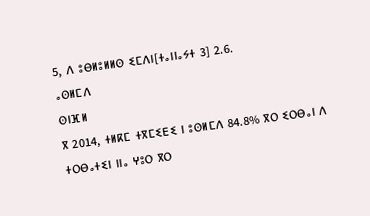5, ⴷ ⵓⴱⵍⵓⵍⵍⵙ ⵉⵎⴷⵏ[ⵜⴰⵏⵏⴰⵢⵜ 3] 2.6.
ⴰⵙⵍⵎⴷ
ⵙⵏⴼⵍ
ⴳ 2014, ⵜⵍⴽⵎ ⵜⴳⵎⵉⴹⵉ ⵏ ⵓⵙⵍⵎⴷ 84.8% ⴳⵔ ⵉⵔⴱⴰⵏ ⴷ ⵜⵔⴱⴰⵜⵉⵏ ⵏⵏⴰ ⵖⵓⵔ ⴳⵔ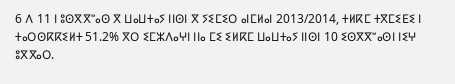6 ⴷ 11 ⵏ ⵓⵙⴳⴳⵯⴰⵙ ⴳ ⵡⴰⵡⵜⴰⵢ ⵏⵏⵙⵏ ⴳ ⵢⵉⵎⵉⵔ ⴰⵏⵎⵍⴰⵏ 2013/2014, ⵜⵍⴽⵎ ⵜⴳⵎⵉⴹⵉ ⵏ ⵜⴰⵔⵙⴽⴽⵉⵍⵜ 51.2% ⴳⵔ ⵉⵎⵣⴷⴰⵖⵏ ⵏⵏⴰ ⵎⵉ ⵉⵍⴽⵎ ⵡⴰⵡⵜⴰⵢ ⵏⵏⵙⵏ 10 ⵉⵙⴳⴳⵯⴰⵙⵏ ⵏⵉⵖ ⵓⴳⴳⴰⵔ.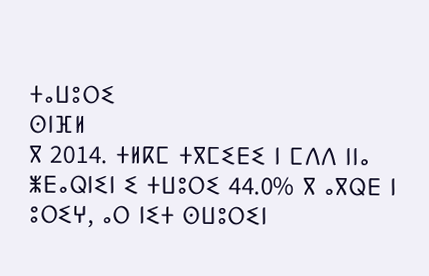ⵜⴰⵡⵓⵔⵉ
ⵙⵏⴼⵍ
ⴳ 2014. ⵜⵍⴽⵎ ⵜⴳⵎⵉⴹⵉ ⵏ ⵎⴷⴷ ⵏⵏⴰ ⵥⴹⴰⵕⵏⵉⵏ ⵉ ⵜⵡⵓⵔⵉ 44.0% ⴳ ⴰⴳⵕⴹ ⵏ ⵓⵔⵉⵖ, ⴰⵔ ⵏⵉⵜ ⵙⵡⵓⵔⵉⵏ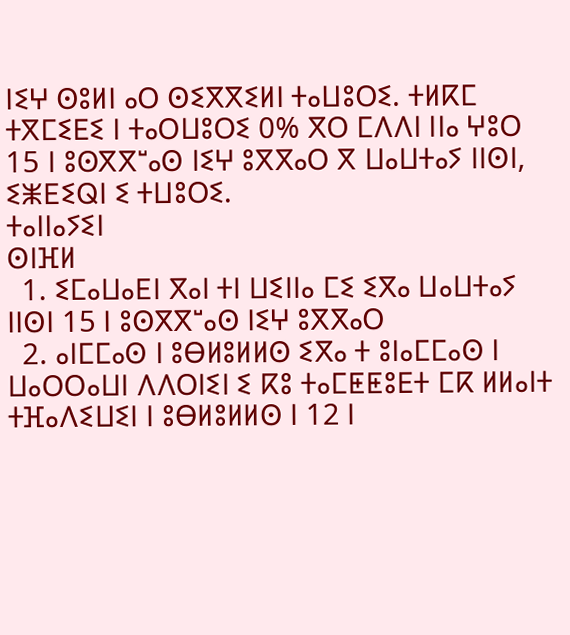ⵏⵉⵖ ⵙⵓⵍⵏ ⴰⵔ ⵙⵉⴳⴳⵉⵍⵏ ⵜⴰⵡⵓⵔⵉ. ⵜⵍⴽⵎ ⵜⴳⵎⵉⴹⵉ ⵏ ⵜⴰⵔⵡⵓⵔⵉ 0% ⴳⵔ ⵎⴷⴷⵏ ⵏⵏⴰ ⵖⵓⵔ 15 ⵏ ⵓⵙⴳⴳⵯⴰⵙ ⵏⵉⵖ ⵓⴳⴳⴰⵔ ⴳ ⵡⴰⵡⵜⴰⵢ ⵏⵏⵙⵏ, ⵉⵥⴹⵉⵕⵏ ⵉ ⵜⵡⵓⵔⵉ.
ⵜⴰⵏⵏⴰⵢⵉⵏ
ⵙⵏⴼⵍ
  1. ⵉⵎⴰⵡⴰⴹⵏ ⴳⴰⵏ ⵜⵏ ⵡⵉⵏⵏⴰ ⵎⵉ ⵉⴳⴰ ⵡⴰⵡⵜⴰⵢ ⵏⵏⵙⵏ 15 ⵏ ⵓⵙⴳⴳⵯⴰⵙ ⵏⵉⵖ ⵓⴳⴳⴰⵔ
  2. ⴰⵏⵎⵎⴰⵙ ⵏ ⵓⴱⵍⵓⵍⵍⵙ ⵉⴳⴰ ⵜ ⵓⵏⴰⵎⵎⴰⵙ ⵏ ⵡⴰⵔⵔⴰⵡⵏ ⴷⴷⵔⵏⵉⵏ ⵉ ⴽⵓ ⵜⴰⵎⵟⵟⵓⴹⵜ ⵎⴽ ⵍⵍⴰⵏⵜ ⵜⴼⴰⴷⵉⵡⵉⵏ ⵏ ⵓⴱⵍⵓⵍⵍⵙ ⵏ 12 ⵏ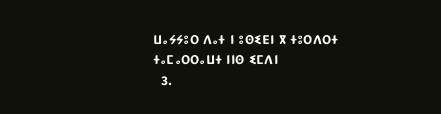ⵡⴰⵢⵢⵓⵔ ⴷⴰⵜ ⵏ ⵓⵙⵉⴹⵏ ⴳ ⵜⵓⵔⴷⵔⵜ ⵜⴰⵎⴰⵔⵔⴰⵡⵜ ⵏⵏⵙ ⵉⵎⴷⵏ
  3.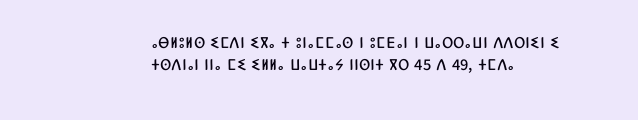ⴰⴱⵍⵓⵍⵙ ⵉⵎⴷⵏ ⵉⴳⴰ ⵜ ⵓⵏⴰⵎⵎⴰⵙ ⵏ ⵓⵎⴹⴰⵏ ⵏ ⵡⴰⵔⵔⴰⵡⵏ ⴷⴷⵔⵏⵉⵏ ⵉ ⵜⵙⴷⵏⴰⵏ ⵏⵏⴰ ⵎⵉ ⵉⵍⵍⴰ ⵡⴰⵡⵜⴰⵢ ⵏⵏⵙⵏⵜ ⴳⵔ 45 ⴷ 49, ⵜⵎⴷⴰ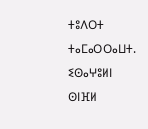ⵜⵓⴷⵔⵜ ⵜⴰⵎⴰⵔⵔⴰⵡⵜ.
ⵉⵙⴰⵖⵓⵍⵏ
ⵙⵏⴼⵍ